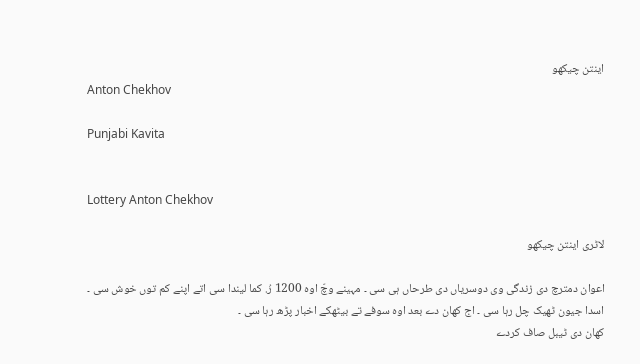اینتن چیکھو
Anton Chekhov

Punjabi Kavita


Lottery Anton Chekhov

لاٹری اینتن چیکھو

اعوان دمترچ دی زندگی وی دوسریاں دی طرحاں ہی سی ۔ مہینے وچّ اوہ 1200 رُ. کما لیندا سی اتے اپنے کم توں خوش سی ۔ اسدا جیون ٹھیک چل رہا سی ۔ اج کھان دے بعد اوہ سوفے تے بیٹھکے اخبار پڑھ رہا سی ۔
کھان دی ٹیبل صاف کردے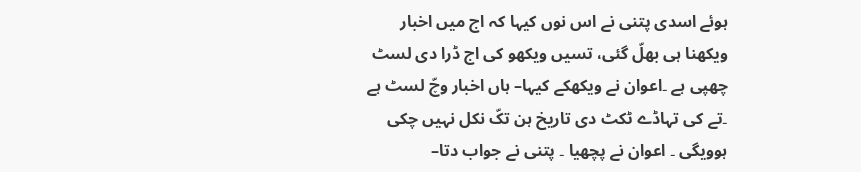ہوئے اسدی پتنی نے اس نوں کیہا کہ اج میں اخبار ویکھنا ہی بھلّ گئی، تسیں ویکھو کی اج ڈرا دی لسٹ چھپی ہے ۔اعوان نے ویکھکے کیہا– ہاں اخبار وچّ لسٹ ہے ۔تے کی تہاڈے ٹکٹ دی تاریخ ہن تکّ نکل نہیں چکی ہوویگی ۔ اعوان نے پچھیا ۔ پتنی نے جواب دتا–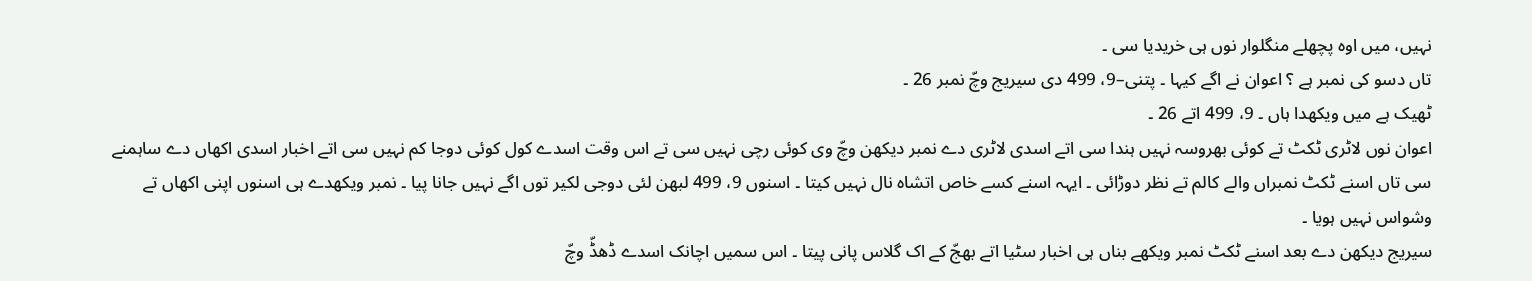نہیں، میں اوہ پچھلے منگلوار نوں ہی خریدیا سی ۔
تاں دسو کی نمبر ہے ؟ اعوان نے اگے کیہا ۔ پتنی–9، 499 دی سیریج وچّ نمبر 26 ۔
ٹھیک ہے میں ویکھدا ہاں ۔ 9، 499 اتے 26 ۔
اعوان نوں لاٹری ٹکٹ تے کوئی بھروسہ نہیں ہندا سی اتے اسدی لاٹری دے نمبر دیکھن وچّ وی کوئی رچی نہیں سی تے اس وقت اسدے کول کوئی دوجا کم نہیں سی اتے اخبار اسدی اکھاں دے ساہمنے سی تاں اسنے ٹکٹ نمبراں والے کالم تے نظر دوڑائی ۔ ایہہ اسنے کسے خاص اتشاہ نال نہیں کیتا ۔ اسنوں 9، 499 لبھن لئی دوجی لکیر توں اگے نہیں جانا پیا ۔ نمبر ویکھدے ہی اسنوں اپنی اکھاں تے وشواس نہیں ہویا ۔
سیریج دیکھن دے بعد اسنے ٹکٹ نمبر ویکھے بناں ہی اخبار سٹیا اتے بھجّ کے اک گلاس پانی پیتا ۔ اس سمیں اچانک اسدے ڈھڈّ وچّ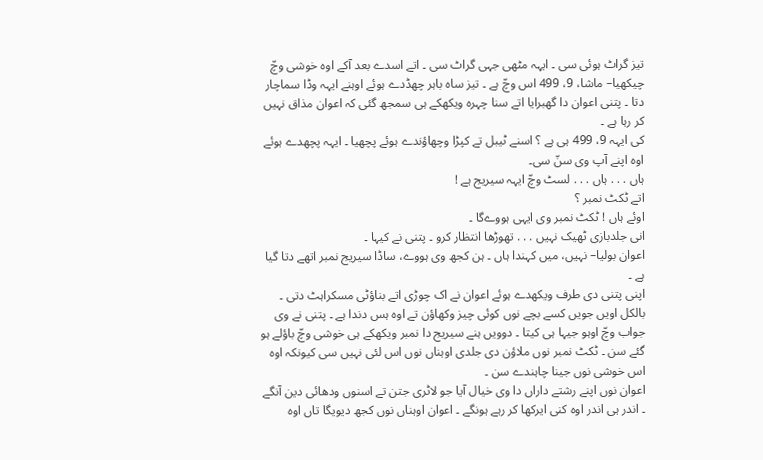تیز گراٹ ہوئی سی ۔ ایہہ مٹھی جہی گراٹ سی ۔ اتے اسدے بعد آکے اوہ خوشی وچّ چیکھیا– ماشا، 9، 499 اس وچّ ہے ۔ تیز ساہ باہر چھڈدے ہوئے اوہنے ایہہ وڈا سماچار دتا ۔ پتنی اعوان دا گھبرایا اتے سنا چہرہ ویکھکے ہی سمجھ گئی کہ اعوان مذاق نہیں کر رہا ہے ۔
کی ایہہ 9، 499 ہی ہے ؟ اسنے ٹیبل تے کپڑا وچھاؤندے ہوئے پچھیا ۔ ایہہ پچھدے ہوئے اوہ اپنے آپ وی سنّ سی۔
ہاں . . . ہاں . . . لسٹ وچّ ایہہ سیریج ہے !
اتے ٹکٹ نمبر ؟
اوئے ہاں ! ٹکٹ نمبر وی ایہی ہووےگا ۔
انی جلدبازی ٹھیک نہیں . . . تھوڑھا انتظار کرو ۔ پتنی نے کیہا ۔
اعوان بولیا– نہیں، میں کہندا ہاں ۔ ہن کجھ وی ہووے، ساڈا سیریج نمبر اتھے دتا گیا ہے ۔
اپنی پتنی دی طرف ویکھدے ہوئے اعوان نے اک چوڑی اتے بناؤٹی مسکراہٹ دتی ۔ بالکل اویں جویں کسے بچے نوں کوئی چیز وکھاؤن تے اوہ ہس دندا ہے ۔ پتنی نے وی جواب وچّ اوہو جیہا ہی کیتا ۔ دوویں ہنے سیریج دا نمبر ویکھکے ہی خوشی وچّ باؤلے ہو گئے سن ۔ ٹکٹ نمبر نوں ملاؤن دی جلدی اوہناں نوں اس لئی نہیں سی کیونکہ اوہ اس خوشی نوں جینا چاہندے سن ۔
اعوان نوں اپنے رشتے داراں دا وی خیال آیا جو لاٹری جتن تے اسنوں ودھائی دین آنگے ۔ اندر ہی اندر اوہ کنی ایرکھا کر رہے ہونگے ۔ اعوان اوہناں نوں کجھ دیویگا تاں اوہ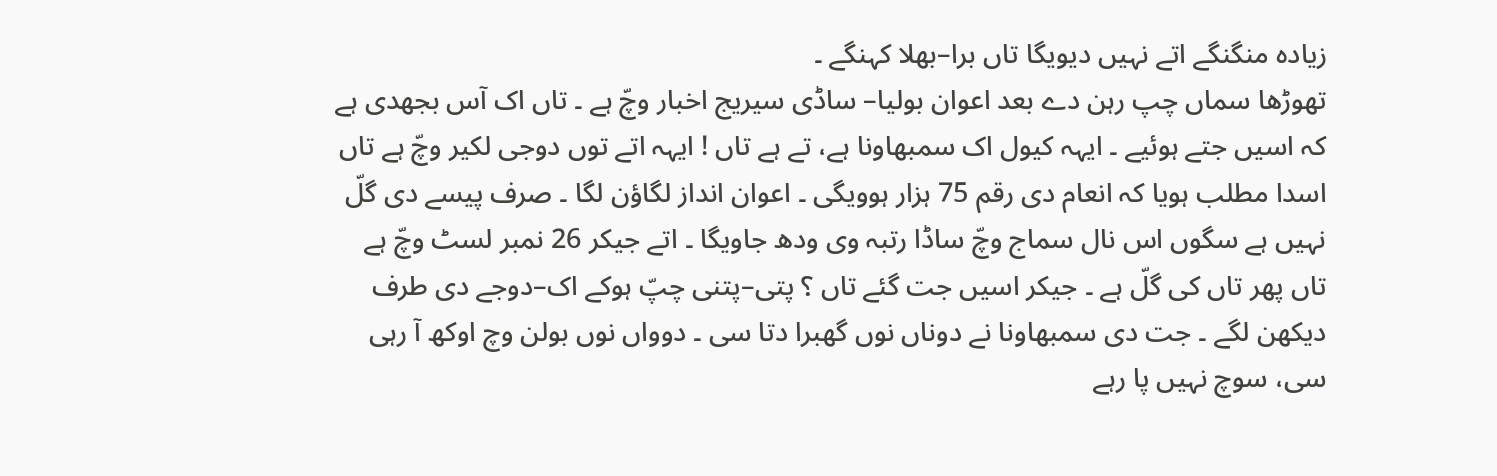زیادہ منگنگے اتے نہیں دیویگا تاں برا–بھلا کہنگے ۔
تھوڑھا سماں چپ رہن دے بعد اعوان بولیا– ساڈی سیریج اخبار وچّ ہے ۔ تاں اک آس بجھدی ہے کہ اسیں جتے ہوئیے ۔ ایہہ کیول اک سمبھاونا ہے، تے ہے تاں ! ایہہ اتے توں دوجی لکیر وچّ ہے تاں اسدا مطلب ہویا کہ انعام دی رقم 75 ہزار ہوویگی ۔ اعوان انداز لگاؤن لگا ۔ صرف پیسے دی گلّ نہیں ہے سگوں اس نال سماج وچّ ساڈا رتبہ وی ودھ جاویگا ۔ اتے جیکر 26 نمبر لسٹ وچّ ہے تاں پھر تاں کی گلّ ہے ۔ جیکر اسیں جت گئے تاں ؟ پتی–پتنی چپّ ہوکے اک–دوجے دی طرف دیکھن لگے ۔ جت دی سمبھاونا نے دوناں نوں گھبرا دتا سی ۔ دوواں نوں بولن وچ اوکھ آ رہی سی، سوچ نہیں پا رہے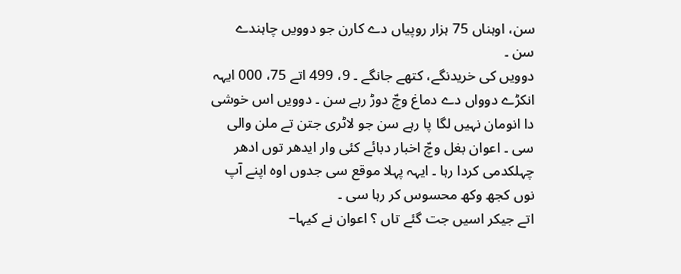سن، اوہناں 75 ہزار روپیاں دے کارن جو دوویں چاہندے سن ۔
دوویں کی خریدنگے، کتھے جانگے ۔ 9، 499 اتے 75، 000 ایہہ انکڑے دوواں دے دماغ وچّ دوڑ رہے سن ۔ دوویں اس خوشی دا انومان نہیں لگا پا رہے سن جو لاٹری جتن تے ملن والی سی ۔ اعوان بغل وچّ اخبار دبائے کئی وار ایدھر توں ادھر چہلکدمی کردا رہا ۔ ایہہ پہلا موقع سی جدوں اوہ اپنے آپ نوں کجھ وکھ محسوس کر رہا سی ۔
اتے جیکر اسیں جت گئے تاں ؟ اعوان نے کیہا–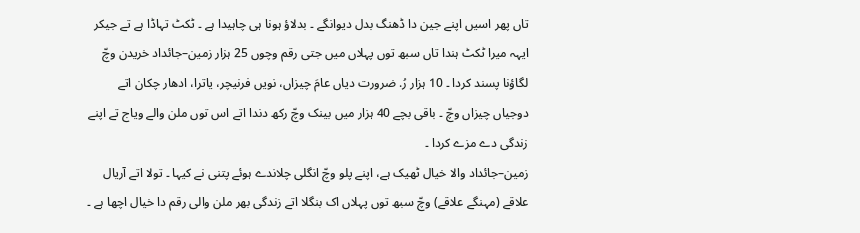تاں پھر اسیں اپنے جین دا ڈھنگ بدل دیوانگے ۔ بدلاؤ ہونا ہی چاہیدا ہے ۔ ٹکٹ تہاڈا ہے تے جیکر ایہہ میرا ٹکٹ ہندا تاں سبھ توں پہلاں میں جتی رقم وچوں 25 ہزار زمین–جائداد خریدن وچّ لگاؤنا پسند کردا ۔ 10 ہزار رُ. ضرورت دیاں عامَ چیزاں، نویں فرنیچر، یاترا، ادھار چکان اتے دوجیاں چیزاں وچّ ۔ باقی بچے 40 ہزار میں بینک وچّ رکھ دندا اتے اس توں ملن والے ویاج تے اپنے زندگی دے مزے کردا ۔
زمین–جائداد والا خیال ٹھیک ہے، اپنے پلو وچّ انگلی چلاندے ہوئے پتنی نے کیہا ۔ تولا اتے آریال علاقے (مہنگے علاقے) وچّ سبھ توں پہلاں اک بنگلا اتے زندگی بھر ملن والی رقم دا خیال اچھا ہے ۔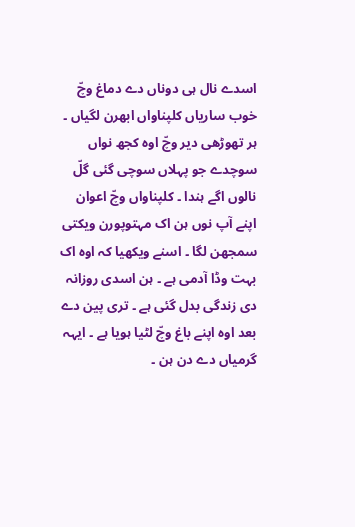اسدے نال ہی دوناں دے دماغ وچّ خوب ساریاں کلپناواں ابھرن لگیاں ۔ ہر تھوڑھی دیر وچّ اوہ کجھ نواں سوچدے جو پہلاں سوچی گئی گلّ نالوں اگے ہندا ۔ کلپناواں وچّ اعوان اپنے آپ نوں ہن اک مہتوپورن ویکتی سمجھن لگا ۔ اسنے ویکھیا کہ اوہ اک بہت وڈا آدمی ہے ۔ ہن اسدی روزانہ دی زندگی بدل گئی ہے ۔ تری پین دے بعد اوہ اپنے باغ وچّ لٹیا ہویا ہے ۔ ایہہ گرمیاں دے دن ہن ۔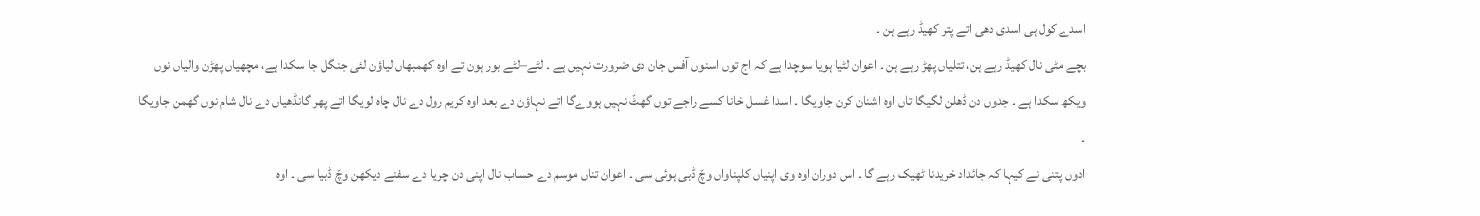اسدے کول ہی اسدی دھی اتے پتر کھیڈ رہے ہن ۔
بچے مٹی نال کھیڈ رہے ہن، تتلیاں پھڑ رہے ہن ۔ اعوان لٹیا ہویا سوچدا ہے کہ اج توں اسنوں آفس جان دی ضرورت نہیں ہے ۔ لٹے–لٹے بور ہون تے اوہ کھمبھاں لیاؤن لئی جنگل جا سکدا ہے، مچھیاں پھڑن والیاں نوں ویکھ سکدا ہے ۔ جدوں دن ڈھلن لگیگا تاں اوہ اشنان کرن جاویگا ۔ اسدا غسل خانا کسے راجے توں گھٹّ نہیں ہووےگا اتے نہاؤن دے بعد اوہ کریم رول دے نال چاہ لویگا اتے پھر گانڈھیاں دے نال شام نوں گھمن جاویگا ۔
ادوں پتنی نے کیہا کہ جائداد خریدنا ٹھیک رہے گا ۔ اس دوران اوہ وی اپنیاں کلپناواں وچّ ڈبی ہوئی سی ۔ اعوان تناں موسم دے حساب نال اپنی دن چریا دے سفنے دیکھن وچّ ڈبیا سی ۔ اوہ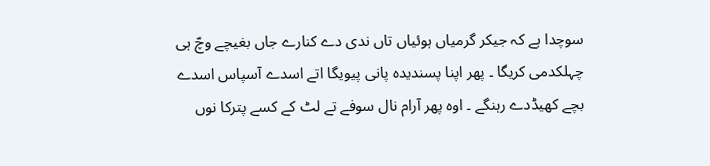سوچدا ہے کہ جیکر گرمیاں ہوئیاں تاں ندی دے کنارے جاں بغیچے وچّ ہی چہلکدمی کریگا ۔ پھر اپنا پسندیدہ پانی پیویگا اتے اسدے آسپاس اسدے بچے کھیڈدے رہنگے ۔ اوہ پھر آرام نال سوفے تے لٹ کے کسے پترکا نوں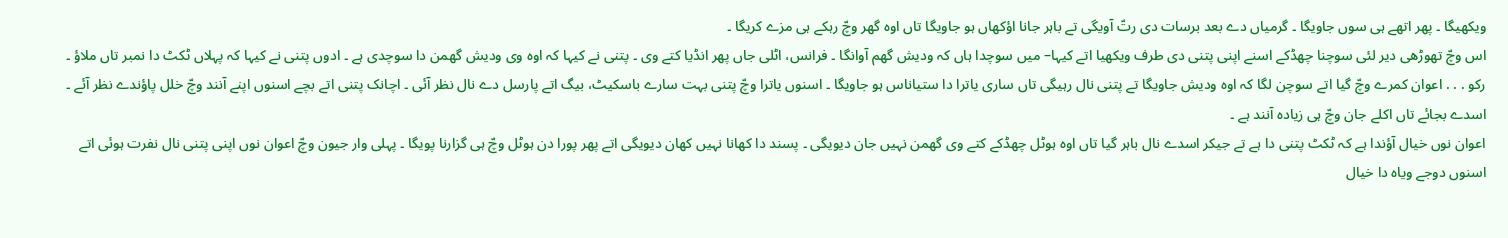ویکھیگا ۔ پھر اتھے ہی سوں جاویگا ۔ گرمیاں دے بعد برسات دی رتّ آویگی تے باہر جانا اؤکھاں ہو جاویگا تاں اوہ گھر وچّ رہکے ہی مزے کریگا ۔
اس وچّ تھوڑھی دیر لئی سوچنا چھڈکے اسنے اپنی پتنی دی طرف ویکھیا اتے کیہا– میں سوچدا ہاں کہ ودیش گھم آوانگا ۔ فرانس، اٹلی جاں پھر انڈیا کتے وی ۔ پتنی نے کیہا کہ اوہ وی ودیش گھمن دا سوچدی ہے ۔ ادوں پتنی نے کیہا کہ پہلاں ٹکٹ دا نمبر تاں ملاؤ ۔
رکو . . . اعوان کمرے وچّ گیا اتے سوچن لگا کہ اوہ ودیش جاویگا تے پتنی نال رہیگی تاں ساری یاترا دا ستیاناس ہو جاویگا ۔ اسنوں یاترا وچّ پتنی بہت سارے باسکیٹ، بیگ اتے پارسل دے نال نظر آئی ۔ اچانک پتنی اتے بچے اسنوں اپنے آنند وچّ خلل پاؤندے نظر آئے ۔ اسدے بجائے تاں اکلے جان وچّ ہی زیادہ آنند ہے ۔
اعوان نوں خیال آؤندا ہے کہ ٹکٹ پتنی دا ہے تے جیکر اسدے نال باہر گیا تاں اوہ ہوٹل چھڈکے کتے وی گھمن نہیں جان دیویگی ۔ پسند دا کھانا نہیں کھان دیویگی اتے پھر پورا دن ہوٹل وچّ ہی گزارنا پویگا ۔ پہلی وار جیون وچّ اعوان نوں اپنی پتنی نال نفرت ہوئی اتے اسنوں دوجے ویاہ دا خیال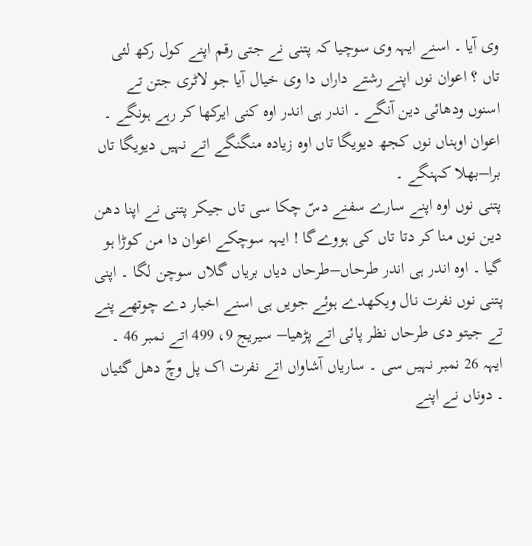وی آیا ۔ اسنے ایہہ وی سوچیا کہ پتنی نے جتی رقم اپنے کول رکھ لئی تاں ؟ اعوان نوں اپنے رشتے داراں دا وی خیال آیا جو لاٹری جتن تے اسنوں ودھائی دین آنگے ۔ اندر ہی اندر اوہ کنی ایرکھا کر رہے ہونگے ۔ اعوان اوہناں نوں کجھ دیویگا تاں اوہ زیادہ منگنگے اتے نہیں دیویگا تاں برا–بھلا کہنگے ۔
پتنی نوں اوہ اپنے سارے سفنے دسّ چکا سی تاں جیکر پتنی نے اپنا دھن دین نوں منا کر دتا تاں کی ہووےگا ! ایہہ سوچکے اعوان دا من کوڑا ہو گیا ۔ اوہ اندر ہی اندر طرحاں–طرحاں دیاں بریاں گلاں سوچن لگا ۔ اپنی پتنی نوں نفرت نال ویکھدے ہوئے جویں ہی اسنے اخبار دے چوتھے پنے تے جیتو دی طرحاں نظر پائی اتے پڑھیا– سیریج 9، 499 اتے نمبر 46 ۔ ایہہ 26 نمبر نہیں سی ۔ ساریاں آشاواں اتے نفرت اک پل وچّ دھل گئیاں ۔ دوناں نے اپنے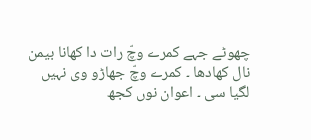چھوٹے جہے کمرے وچّ رات دا کھانا بیمن نال کھادھا ۔ کمرے وچّ جھاڑو وی نہیں لگیا سی ۔ اعوان نوں کجھ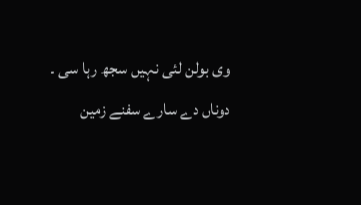وی بولن لئی نہیں سجھ رہا سی ۔ دوناں دے سارے سفنے زمین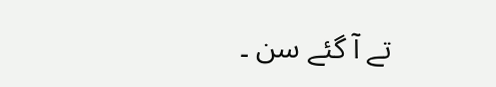تے آ گئے سن ۔